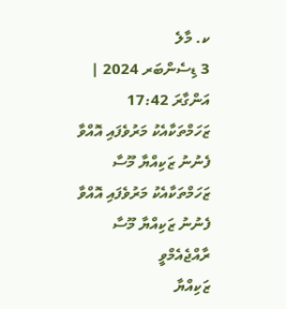ކ. މާލެ
3 ޑިސެންބަރ 2024 | އަންގާރަ 17:42
ޒަހަމްތަކާއެކު މަރުވެފައި އޮއްވާ ފެނުނު ޒަކިއްޔާ މޫސާ
ޒަހަމްތަކާއެކު މަރުވެފައި އޮއްވާ ފެނުނު ޒަކިއްޔާ މޫސާ
ރާއްޖެއެމްވީ
ޒަކިއްޔާ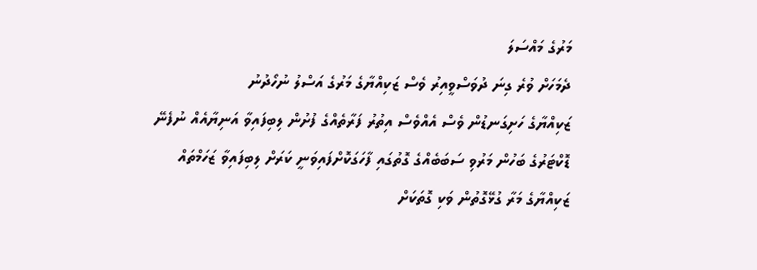މަރުގެ މައްސަލަ
ދެމަހަށް ވުރެ ގިނަ ދުވަސްވީއިރު ވެސް ޒަކިއްޔާގެ މަރުގެ އަސްލު ނުހޯދުނު
ޒަކިއްޔާގެ ހަށިގަނޑުން ވެސް އެއްވެސް އިތުރު ފަރާތެއްގެ ފުށުން ލިބިފައިވާ އަނިޔާއެއް ނުފެނޭ
ޑޮކްޓަރުގެ ބަހުން މަރުވި ސަބަބެއްގެ ގޮތުގައި ފާހަގަކޮށްފައިވަނީ ކަރަށް ލިބިފައިވާ ޒަހަމްތައް
ޒަކިއްޔާގެ މަރާ ގުޅޭގޮތުން ވަކި ގޮތަކަށް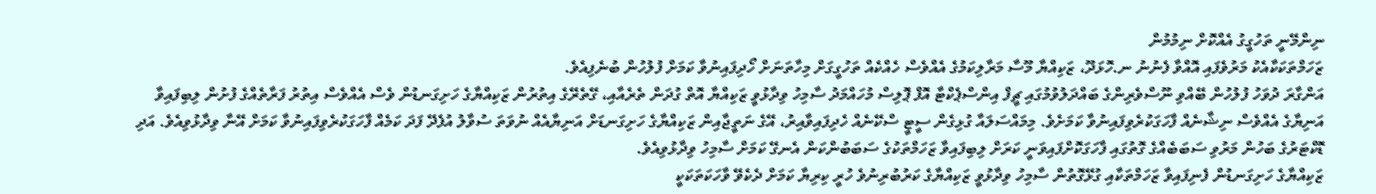ނިންމޭނީ ތަހުގީގު އެއްކޮށް ނިމުމުން
ޒަހަމްތަކަކާއެކު މަރުވެފައި އޮއްވާ ފެނުނު ނ.ހޮޅަދޫ، ޒަކިއްޔާ މޫސާ މަރާލިކަމުގެ އެއްވެސް ހެއްކެއް ތަހުގީގަށް މިހާތަނަށް ހޯދިފައިނުވާ ކަމަށް ފުލުހުން ބުނެފިއެވެ.
އަންގާރަ ދުވަހު ފުލުހުން ބޭއްވި ނޫސްވެރިންގެ ބައްދަލުވުމުގައި ޗީފް އިންސްޕެކްޓާ އޮފް ޕޮލިސް މުހައްމަދު ސާމިހު ވިދާޅުވީ ޒަކިއްޔާ އޮތް ގުދަން ތެރެއާއި، ގޭތެރޭގެ އިތުރުން ޒަކިއްޔާގެ ހަށިގަނޑުން ވެސް އެއްވެސް އިތުރު ފަރާތެއްގެ ފުށުން ލިބިފައިވާ އަނިޔާގެ އެއްވެސް ނިޝާނެއް ފާހަގަކުރެވިފައިނުވާ ކަމަށެވެ. މިމައްސަލައާ ގުޅިގެން ސީޓީ ސްކޭނެއް ހެދިފައިވާއިރު، އޭގެ ނަތީޖާއިން ޒަކިއްޔާގެ ހަށިގަނޑަށް އަނިޔާއެއް ނުވަތަ ސުވާލު އުފެދޭ ފަދަ ކަމެއް ފާހަގަކުރެވިފައިނުވާ ކަމަށް އޭނާ ވިދާޅުވިއެވެ. އަދި ޑޮކްޓަރުގެ ބަހުން މަރުވި ސަބަބެއްގެ ގޮތުގައި ފާހަގަކޮށްފައިވަނީ ކަރަށް ލިބިފައިވާ ޒަހަމްތަކުގެ ސަބަބުންކަން އެނގޭ ކަމަށް ސާމިހު ވިދާޅުވިއެވެ.
ޒަކިއްޔާގެ ހަށިގަނޑުން ފެނިފައިވާ ޒަހަމްތަކާއި ގުޅޭގޮތުން ސާމިހު ވިދާޅުވީ ޒަކިއްޔާގެ ކަރުބުރިނުވެ ހުރީ ކިރިޔާ ކަމަށް ދެކެވޭ ވާހަކަތަކަކީ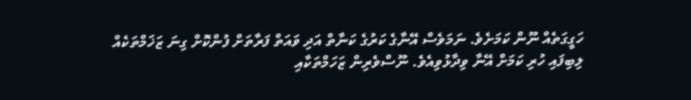ހަގީގަތެއް ނޫން ކަމަށެވެ. ނަމަވެސް އޭނާގެ ކަރުގެ ކަނާތް އަދި ވައަތް ފަރާތަށް ފުންކޮށް ގިނަ ޒަޚަމްތަކެއް ލިބިފައި ހުރި ކަމަށް އޭނާ ވިދާޅުވިއެވެ. ނޫސްވެރިން ޒަހަމްތަކާއި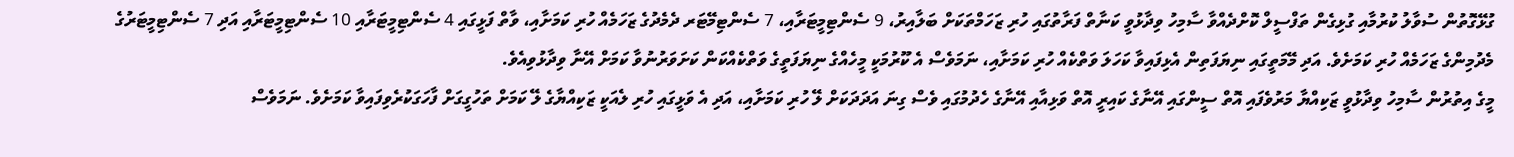ގުޅޭގޮތުން ސުވާލު ކުރުމާއި ގުޅިގެން ތަފްސީލް ކޮށްދެއްވާ ސާމިހު ވިދާޅުވީ ކަނާތް ފަރާތުގައި ހުރި ޒަހަމްތަކަށް ބަލާއިރު، 9 ސެންޓިމީޓަރާއި، 7 ސެންޓިމޭޓަރ ދެމެދުގެ ޒަހަމެއް ހުރި ކަމަށާއި، ވާތް ފަޅީގައި 4 ސެންޓިމީޓަރާއި 10 ސެންޓިމީޓަރާއި އަދި 7 ސެންޓިމީޓަރުގެ މެދުމިންގެ ޒަހަމެއް ހުރި ކަމަށެވެ. އަދި މޭމަތީގައި ނިޔަފަތިން އެޅިފައިވާ ކަހަލަ ވަތްކެއް ހުރި ކަމަށާއި، ނަމަވެސް އެ ކޫރުމަކީ މީހެއްގެ ނިޔަފަތީގެ ވަތްކެއްކަން ކަށަވަރުނުވާ ކަމަށް އޭނާ ވިދާޅުވިއެވެ.
މީގެ އިތުރުން ސާމިހު ވިދާޅުވީ ޒަކިއްޔާ މަރުވެފައި އޮތް ސީންގައި އޭނާގެ ކައިރީ އޮތް ވަޅިއާއި އޭނާގެ ހެދުމުގައި ވެސް ގިނަ އަދަދަކަށް ލޭ ހުރި ކަމަށާއި، އަދި އެ ވަޅީގައި ހުރި ލެއަކީ ޒަކިއްޔާގެ ލޭ ކަމަށް ތަހުގީގަށް ފާހަގަކުރެވިފައިވާ ކަމަށެވެ. ނަމަވެސް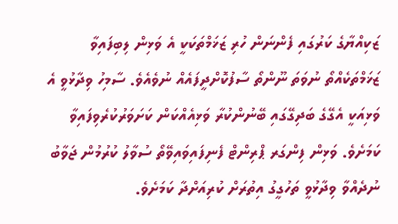ޒަކިއްޔާގެ ކަރުގައި ފެންނަން ހުރި ޒަޚަމްތަކަކީ އެ ވަޅިން ލިބިފައިވާ ޒަޚަމްތަކެއްތޯ ނުވަތަ ނޫންތޯ ސާފުކޮށްދީފައެއް ނުވެއެވެ. ސާމިހު ވިދާޅުވީ އެ ވަޅިއަކީ އެގޭގެ ބަދިގޭގައި ބޭނުންކުރާ ވަޅިއެއްކަން ކަށަވަރުކުރެވިފައިވާ ކަމަށެވެ. ވަޅިން ފިންގަރ ޕްރިންޓް ފެނިފައިވައިވޭތޯ ސުވާލު ކުރުމުން ޖަވާބު ނުދެއްވާ ވިދާޅުވީ ތަހުގީގު އިތުރަށް ކުރިއަށްދާ ކަމަށެވެ.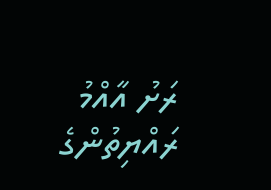ރަށު އާއްމު ރައްޔިތުންގެ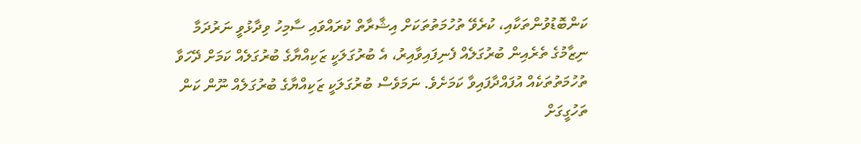ކަންބޮޑުވުންތަކާއި، ކުރެވޭ ތުހުމަތުތަކަށް އިޝާރާތް ކުރައްވައި ސާމިހު ވިދާޅުވީ ނަރުދަމާ ނިޒާމުގެ ތެރެއިން ބުރުގަލެއް ފެނިފައިވާއިރު، އެ ބުރުގަލަކީ ޒަކިއްޔާގެ ބުރުގަލެއް ކަމަށް ދޭހަވާ ތުހުމަތުތަކެއް އުފައްދާފައިވާ ކަމަށެވެ. ނަމަވެސް ބުރުގަލަކީ ޒަކިއްޔާގެ ބުރުގަލެއް ނޫން ކަން ތަހުގީގަށް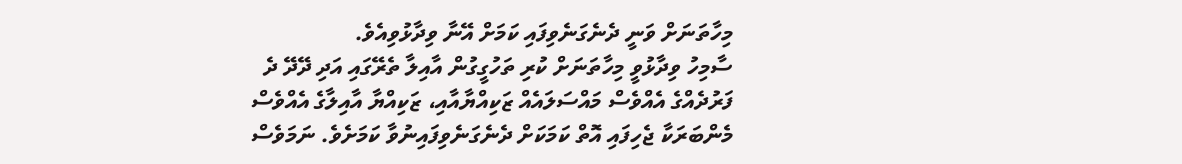މިހާތަނަށް ވަނީ ދެނެގަނެވިފައި ކަމަށް އޭނާ ވިދާޅުވިއެވެ.
ސާމިހު ވިދާޅުވީ މިހާތަނަށް ކުރި ތަހުގީގުން އާއިލާ ތެރޭގައި އަދި ދޭދޭ ދެ ފަރުދެއްގެ އެއްވެސް މައްސަލައެއް ޒަކިއްޔާއާއި، ޒަކިއްޔާ އާއިލާގެ އެއްވެސް މެންބަރަކާ ޖެހިފައި އޮތް ކަމަކަށް ދެނެގަނެވިފައިނުވާ ކަމަށެވެ. ނަމަވެސް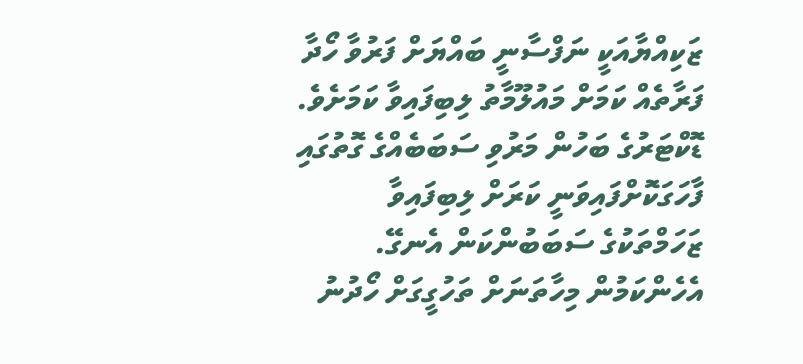ޒަކިއްޔާއަކީ ނަފްސާނީ ބައްޔަށް ފަރުވާ ހޯދާ ފަރާތެއް ކަމަށް މައުލޫމާތު ލިބިފައިވާ ކަމަށެވެ.
ޑޮކްޓަރުގެ ބަހުން މަރުވި ސަބަބެއްގެ ގޮތުގައި ފާހަގަކޮށްފައިވަނީ ކަރަށް ލިބިފައިވާ ޒަހަމްތަކުގެ ސަބަބުންކަން އެނގޭ. އެހެންކަމުން މިހާތަނަށް ތަހުގީގަށް ހޯދުނު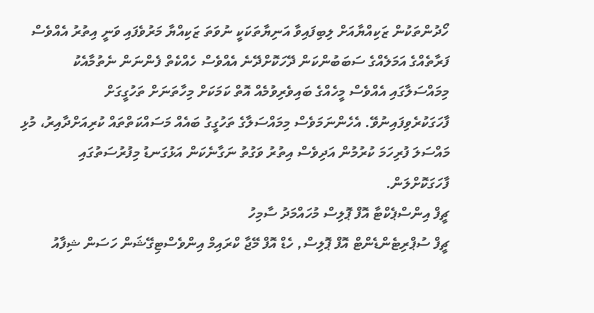ހޯދުންތަކުން ޒަކިއްޔާއަށް ލިބިފައިވާ އަނިޔާތަކަކީ ނުވަތަ ޒަކިއްޔާ މަރުވެފައި ވަނީ އިތުރު އެއްވެސް ފަރާތެއްގެ އަމަލެއްގެ ސަބަބުންކަން ދޭހަކޮށްދޭނެ އެއްވެސް ހެއްކެތް ފެންނަން ނެތުމާއެކު މިމައްސަލާގައި އެއްވެސް މީހެއްގެ ބައިވެރިވުމެއް އޮތް ކަމަކަށް މިހާތަނަށް ތަހުގީގަށް ފާހަގަކުރެވިފައިނުވޭ. އެހެންނަމަވެސް މިމައްސަލާގެ ތަހުގީގު ބައެއް މަސައްކަތްތައް ކުރިއަށްދާއިރު، މުޅި މައްސަލަ ފުރިހަމަ ކުރުމުން އަދިވެސް އިތުރު ވަގުތު ނަގާނެކަން އަޅުގަނޑު މިފުރުސަތުގައި ފާހަގަކޮށްލަން.
ޗީފް އިންސްޕެކްޓާ އޮފް ޕޮލިސް މުހައްމަދު ސާމިހު
ޗީފް ސުޕްރިޓެންޑެންޓް އޮފް ޕޮލިސް, ހެޑް އޮފް މޭޖާ ކްރައިމް އިންވެސްޓިގޭޝަން ހަސަން ޝިފާއު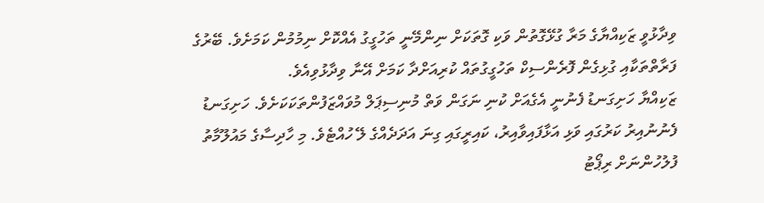ވިދާޅުވީ ޒަކިއްޔާގެ މަރާ ގުޅޭގޮތުން ވަކި ގޮތަކަށް ނިންމޭނީ ތަހުގީގު އެއްކޮށް ނިމުމުން ކަމަށެވެ. ބޭރުގެ ފަރާތްތަކާއި ގުޅިގެން ފޮރެންސިކް ތަހުގީގުތައް ކުރިއަށްދާ ކަމަށް އޭނާ ވިދާޅުވިއެވެ.
ޒަކިއްޔާ ހަށިގަނޑު ފެނުނީ އެގެއަށް ކުނި ނަގަން ވަތް މުނިސިޕަލް މުވައްޒަފުންތަކަކަށެވެ. ހަށިގަނޑު ފެނުނުއިރު ކަރުގައި ވަޅި އަޅާފައިވާއިރު، ކައިރީގައި ގިނަ އަދަދެއްގެ ލޭ ހުއްޓެވެ. މި ހާދިސާގެ މައުލޫމާތު ފުލުހުންނަށް ރިޕޯޓު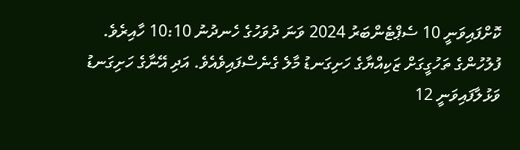ކޮށްފައިވަނީ 10 ސެޕްޓެންބަރު 2024 ވަނަ ދުވަހުގެ ހެނދުނު 10:10 ހާއިރެވެ.
ފުލުހުންގެ ތަހުގީގަށް ޒަކިއްޔާގެ ހަށިގަނޑު މާލެ ގެނެސްފައިވެއެވެ. އަދި އޭނާގެ ހަށިގަނޑު ވަޅުލާފައިވަނީ 12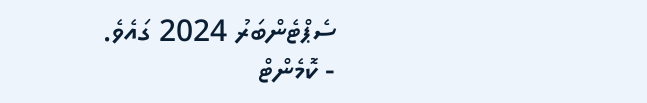ސެޕްޓެންބަރު 2024 ގައެވެ.
- ކޮމެންޓް